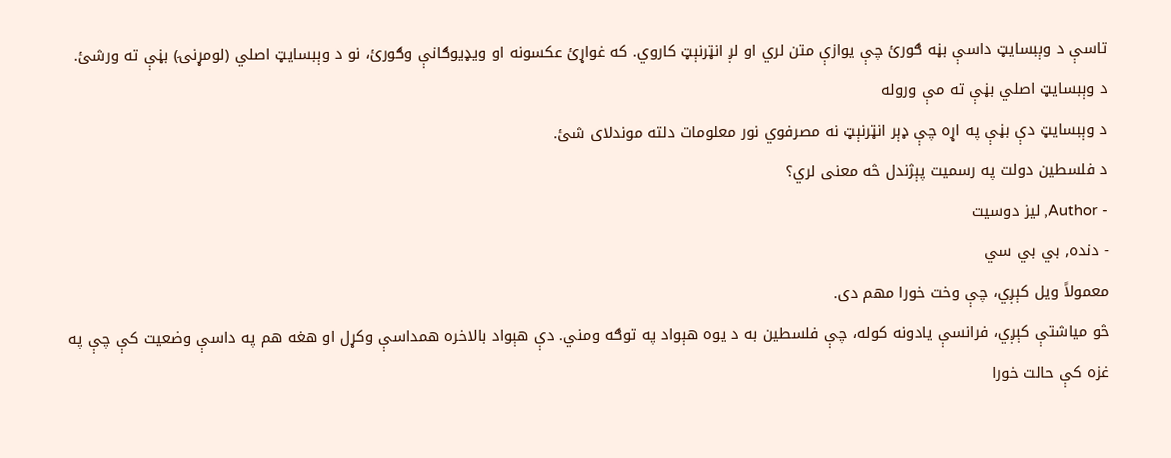تاسې د وېبسایټ داسې بڼه ګورئ چې یوازې متن لري او لږ انټرنېټ کاروي. که غواړئ عکسونه او ویډیوګانې وګورئ، نو د وېبسایټ اصلي (لومړنۍ) بڼې ته ورشئ.
د وېبسایټ اصلي بڼې ته مې وروله
د وېبسایټ دې بڼې په اړه چې ډېر انټرنېټ نه مصرفوي نور معلومات دلته موندلای شئ.
د فلسطین دولت په رسمیت پېژندل څه معنی لري؟
- Author, لیز دوسیت
- دنده, بي بي سي
معمولاً ویل کېږي، چې وخت خورا مهم دی.
څو میاشتې کېږي، فرانسې یادونه کوله، چې فلسطین به د یوه هېواد په توګه ومني. دې هېواد بالاخره همداسې وکړل او هغه هم په داسې وضعیت کې چې په غزه کې حالت خورا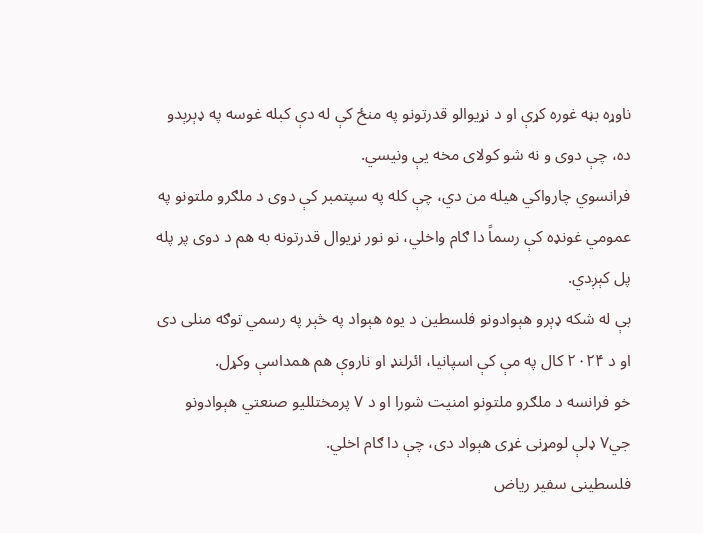ناوړه بڼه غوره کړې او د نړیوالو قدرتونو په منځ کې له دې کبله غوسه په ډېرېدو ده، چې دوی و نه شو کولای مخه یې ونیسي.
فرانسوي چارواکي هیله من دي، چې کله په سپتمبر کې دوی د ملګرو ملتونو په عمومي غونډه کې رسماً دا ګام واخلي، نو نور نړیوال قدرتونه به هم د دوی پر پله پل کېږدي.
بې له شکه ډېرو هېوادونو فلسطین د یوه هېواد په څېر په رسمي توګه منلی دی او د ۲۰۲۴ کال په مې کې اسپانیا، ائرلنډ او ناروې هم همداسې وکړل.
خو فرانسه د ملګرو ملتونو امنیت شورا او د ۷ پرمختللیو صنعتي هېوادونو جي۷ ډلې لومړنی غړی هېواد دی، چې دا ګام اخلي.
فلسطینی سفیر ریاض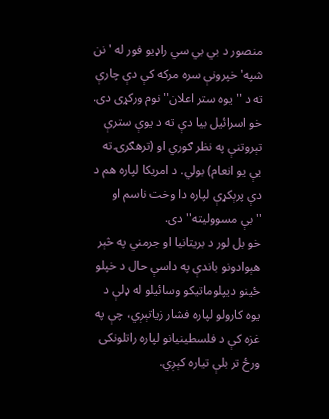منصور د بي بي سي راډیو فور له 'نن شپه' خپرونې سره مرکه کې دې چارې ته د ''یوه ستر اعلان'' نوم ورکړی دی.
خو اسرائیل بیا دې ته د یوې سترې تېروتنې په نظر ګوري او (ترهګرۍ ته یې یو انعام) بولي. د امریکا لپاره هم د دې پرېکړې لپاره دا وخت ناسم او ''بې مسوولیته'' دی.
خو بل لور د بریتانیا او جرمني په څېر هېوادونو باندې په داسې حال د خپلو ځینو دیپلوماتیکو وسائیلو له ډلې د یوه کارولو لپاره فشار زیاتېږي، چې په غزه کې د فلسطینیانو لپاره راتلونکی ورځ تر بلې تیاره کېږي.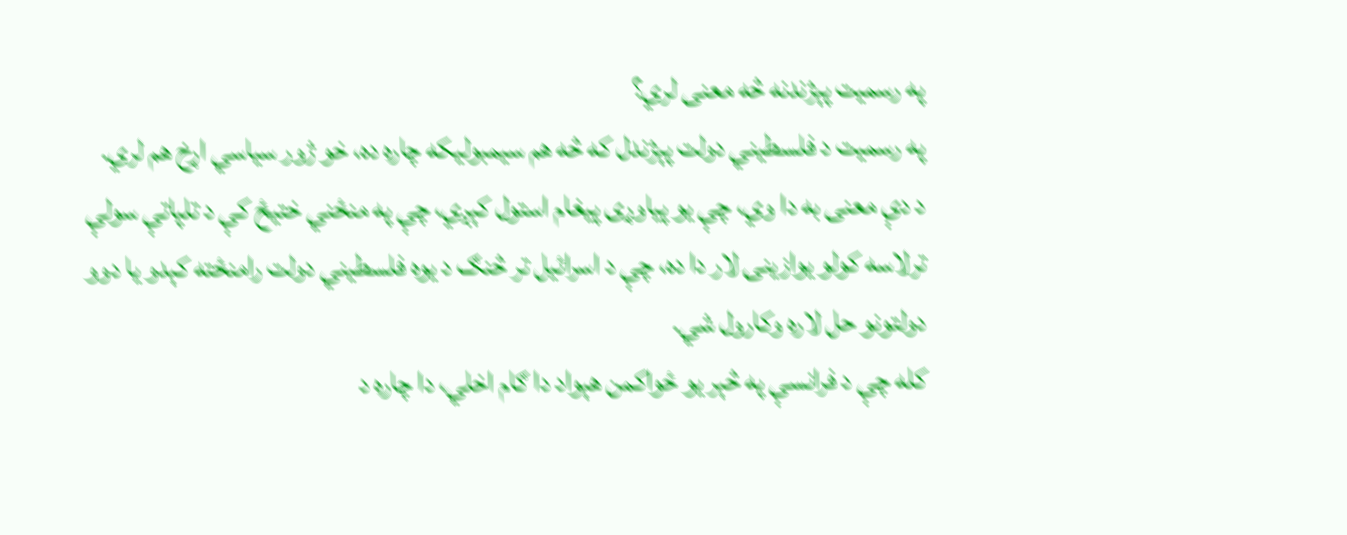په رسمیت پېژندنه څه معنی لري؟
په رسمیت د فلسطیني دولت پېژندل که څه هم سیمبولیکه چاره ده، خو ژور سیاسي اړخ هم لري.
د دې معنی به دا وي، چې یو پیاوړی پیغام استول کېږي، چې په منځني ختیځ کې د تلپاتې سولې ترلاسه کولو یوازینۍ لار دا ده، چې د اسرائیل تر څنګ د یوه فلسطیني دولت رامنځته کېدو یا دوو دولتونو حل لاره وکارول شي.
کله چې د فرانسې په څېر یو ځواکمن هېواد دا ګام اخلي، دا چاره د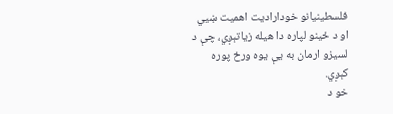فلسطینیانو خودارادیت اهمیت ښيي او د ځینو لپاره دا هیله زیاتېږي، چې د لسیزو ارمان به یې یوه ورځ پوره کېږي.
خو د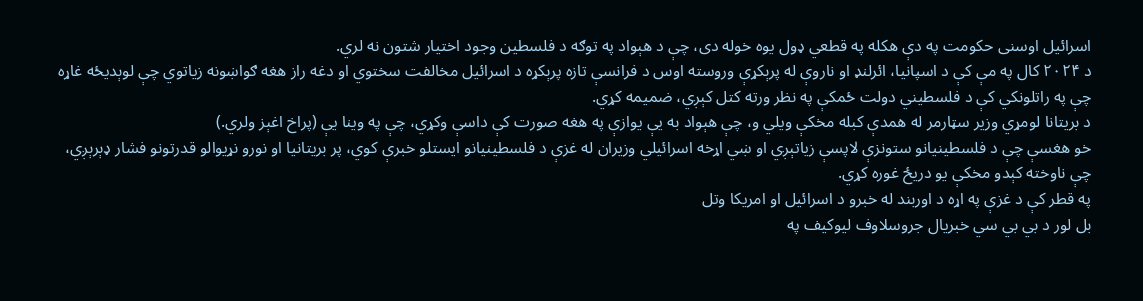اسرائیل اوسنی حکومت په دې هکله په قطعي ډول یوه خوله دی، چې د هېواد په توګه د فلسطین وجود اختیار شتون نه لري.
د ۲۰۲۴ کال په مې کې د اسپانیا، ائرلنډ او ناروې له پرېکړې وروسته اوس د فرانسې تازه پرېکړه د اسرائیل مخالفت سختوي او دغه راز هغه ګواښونه زیاتوي چې لوېدیځه غاړه چې په راتلونکي کې د فلسطیني دولت ځمکې په نظر ورته کتل کېږي، ضمیمه کړي.
د بریتانا لومړي وزیر سټارمر له همدې کبله مخکې ویلي و، چې هېواد به یې یوازې په هغه صورت کې داسې وکړي، چې په وینا یې (پراخ اغېز ولري.)
خو هغسې چې د فلسطینیانو ستونزې لاپسې زیاتېږي او ښي اړخه اسرائیلي وزیران له غزې د فلسطینیانو ایستلو خبرې کوي، پر بریتانیا او نورو نړیوالو قدرتونو فشار ډېرېږي، چې ناوخته کېدو مخکې یو دریځ غوره کړي.
په قطر کې د غزې په اړه د اوربند له خبرو د اسرائیل او امریکا وتل
بل لور د بي بي سي خبریال جروسلاوف لیوکیف په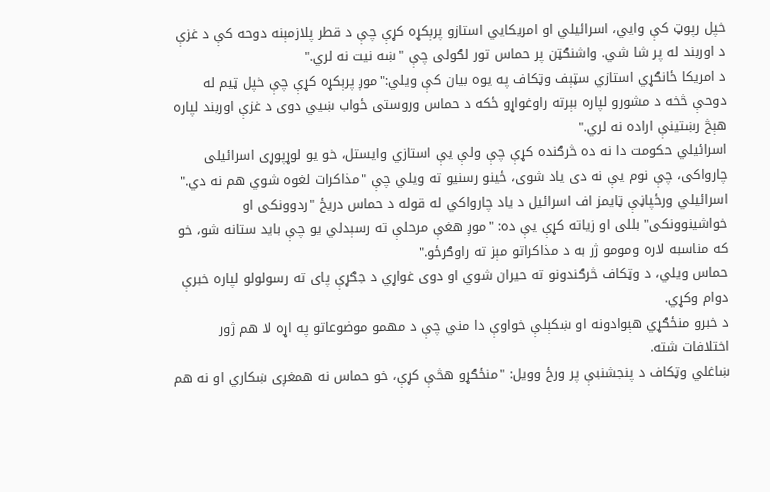خپل رپوټ کې وايي، اسرائیلي او امریکايي استازو پرېکړه کړې چې د قطر پلازمېنه دوحه کې د غزې د اوربند له پر شا شي. واشنګټن پر حماس تور لګولی چې "ښه نیت نه لري."
د امریکا ځانګړي استازي سټېف وټکاف په یوه بیان کې ویلي:"موږ پرېکړه کړې چې خپل ټیم له دوحې څخه د مشورو لپاره بېرته راوغواړو ځکه د حماس وروستی ځواب ښيي دوی د غزې اوربند لپاره هېڅ رښتینې اراده نه لري."
اسرائیلي حکومت دا نه ده څرګنده کړې چې ولې یې استازي وایستل، خو یو لوړپوړی اسرائیلی چارواکی، چې نوم یې نه دی یاد شوی، ځینو رسنیو ته ویلي چې "مذاکرات لغوه شوي هم نه دي."
اسرائیلي ورځپاڼې ټایمز اف اسرائیل د یاد چارواکي له قوله د حماس دریځ "ردوونکی او خواشینوونکی" بللی او زیاته کړې یې ده: "موږ هغې مرحلې ته رسېدلي یو چې باید ستانه شو، خو که مناسبه لاره ومومو ژر به د مذاکراتو مېز ته راوګرځو."
حماس ویلي، د وټکاف څرګندونو ته حیران شوي او دوی غواړي د جګړې پای ته رسولولو لپاره خبرې دوام وکړي.
د خبرو منځګړي هېوادونه او ښکېلې خواوې دا مني چې د مهمو موضوعاتو په اړه لا هم ژور اختلافات شته.
ښاغلي وټکاف د پنجشنبې پر ورځ وویل: "منځګړو هڅې کړې، خو حماس نه همغږی ښکاري او نه هم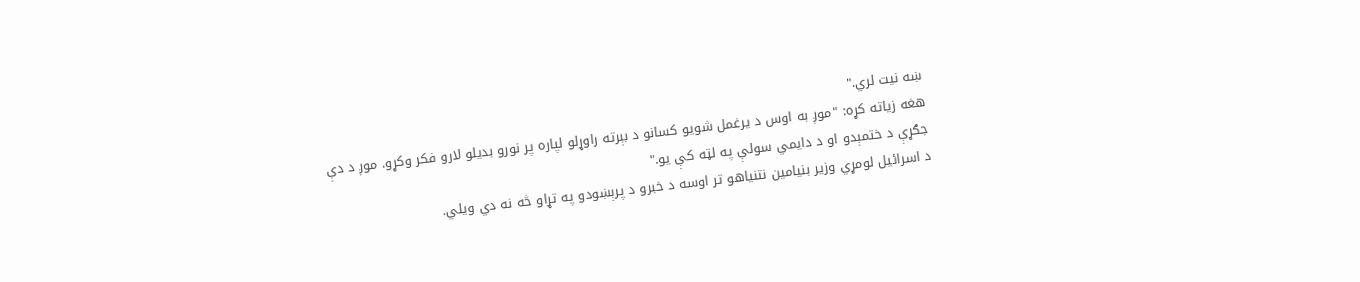ښه نیت لري."
هغه زیاته کړه: "موږ به اوس د یرغمل شویو کسانو د بېرته راوړلو لپاره پر نورو بدیلو لارو فکر وکړو. موږ د دې جګړې د ختمېدو او د دایمي سولې په لټه کې یو."
د اسرائیل لومړي وزیر بنیامین نتنیاهو تر اوسه د خبرو د پرېښودو په تړاو څه نه دي ویلي.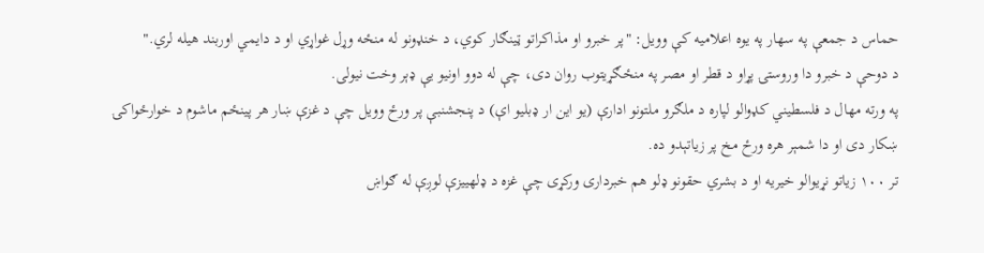حماس د جمعې په سهار په یوه اعلامیه کې وویل: "پر خبرو او مذاکراتو ټینګار کوي، د خنډونو له منځه وړل غواړي او د دایمي اوربند هیله لري."
د دوحې د خبرو دا وروستۍ پړاو د قطر او مصر په منځګړیتوب روان دی، چې له دوو اونیو یې ډېر وخت نیولی.
په ورته مهال د فلسطیني کډوالو لپاره د ملګرو ملتونو ادارې (یو این ار ډبلیو اې) د پنجشنبې پر ورځ وویل چې د غزې ښار هر پينځم ماشوم د خوارځواکۍ ښکار دی او دا شمېر هره ورځ مخ پر زیاتېدو ده.
تر ۱۰۰ زیاتو نړیوالو خیریه او د بشري حقونو ډلو هم خبرداری ورکړی چې غزه د ډلهییزې لوږې له ګواښ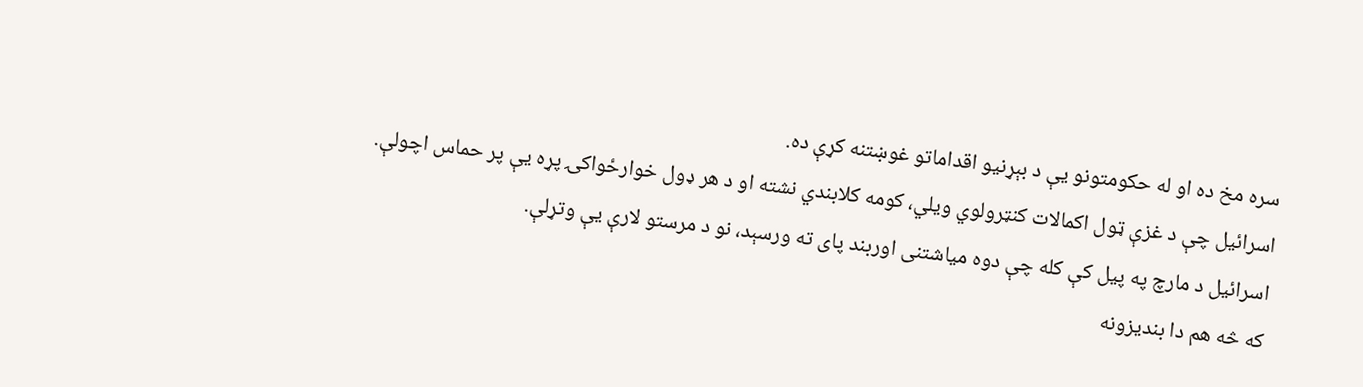سره مخ ده او له حکومتونو یې د بېړنیو اقداماتو غوښتنه کړې ده.
اسرائیل چې د غزې ټول اکمالات کنټرولوي ویلي، کومه کلابندي نشته او د هر ډول خوارځواکۍ پړه یې پر حماس اچولې.
اسرائیل د مارچ په پیل کې کله چې دوه میاشتنی اوربند پای ته ورسېد، نو د مرستو لارې یې وتړلې.
که څه هم دا بندیزونه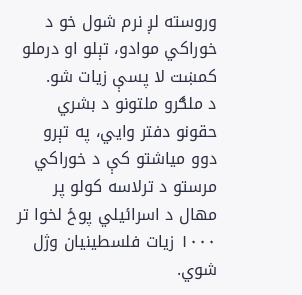وروسته لږ نرم شول خو د خوراکي موادو، تېلو او درملو کمښت لا پسې زیات شو.
د ملګرو ملتونو د بشري حقونو دفتر وايي، په تېرو دوو میاشتو کې د خوراکي مرستو د ترلاسه کولو پر مهال د اسرائیلي پوځ لخوا تر ۱۰۰۰ زیات فلسطینیان وژل شوي.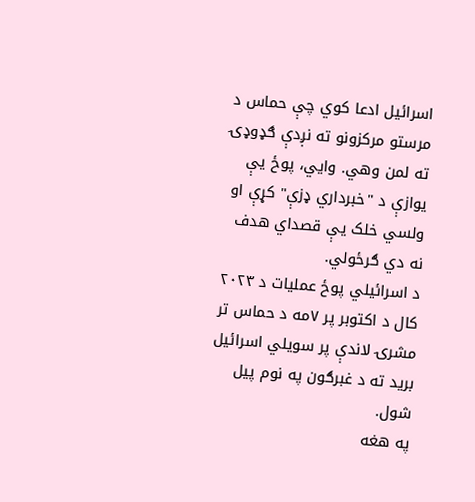اسرائیل ادعا کوي چې حماس د مرستو مرکزونو ته نږدې ګډوډۍ ته لمن وهي. وایي، پوځ یې یوازې د "خبرداري ډزې" کړې او ولسي خلک یې قصداي هدف نه دي ګرځولي.
د اسرائیلي پوځ عملیات د ۲۰۲۳ کال د اکتوبر پر ۷مه د حماس تر مشرۍ لاندې پر سویلي اسرائیل برید ته د غبرګون په نوم پیل شول.
په هغه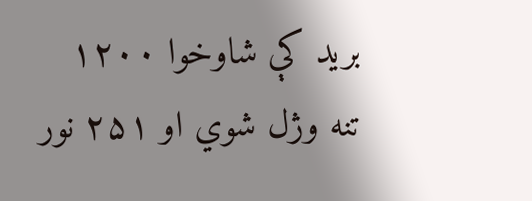برید کې شاوخوا ۱۲۰۰ تنه وژل شوي او ۲۵۱ نور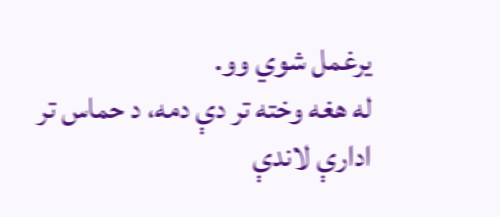یرغمل شوي وو.
له هغه وخته تر دې دمه، د حماس تر ادارې لاندې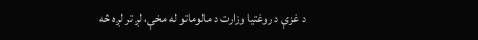د غزې د روغتیا وزارت د مالوماتو له مخې، لږ تر لږه څه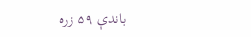باندې ۵۹ زره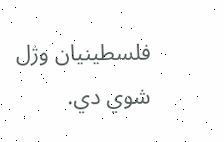فلسطینیان وژل شوي دي.